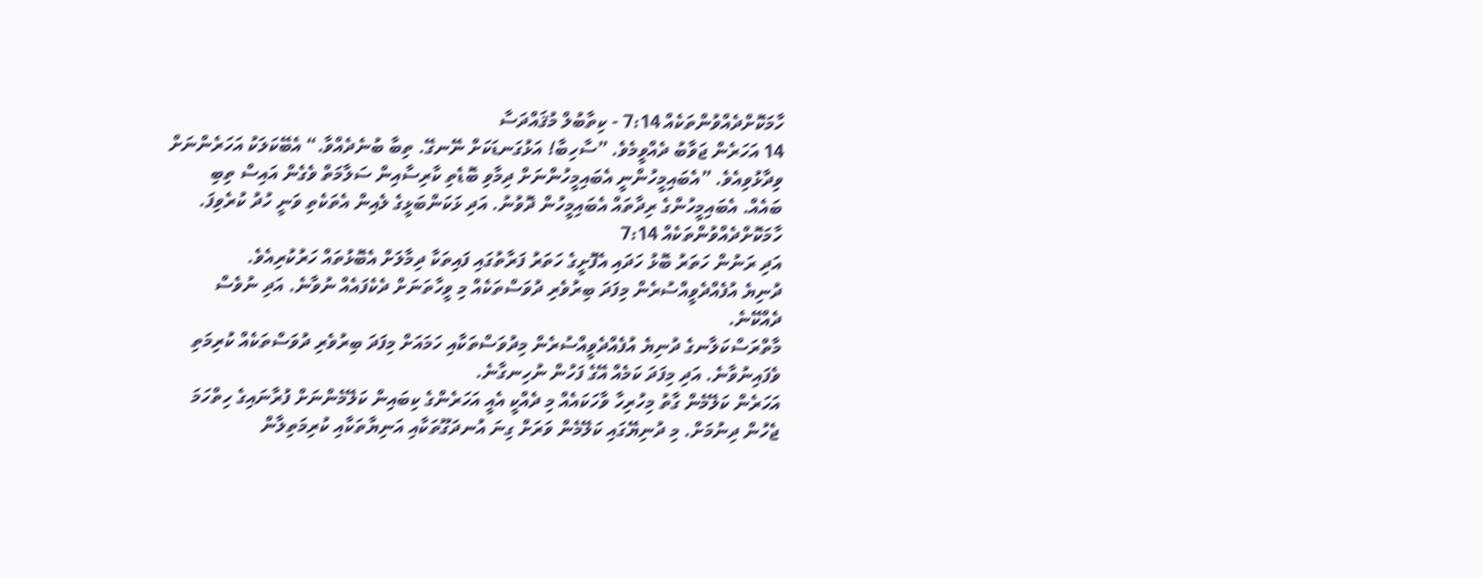ހާމަކޮށްދެއްވުންތަކެއް 7:14 - ކިތާބުލް މުޤައްދަސާ
14 އަހަރެން ޖަވާބު ދެއްވީމެވެ. ”ސާހިބާ! އަޅުގަނޑަކަށް ނޭނގޭ. ތިބާ ބުނެދެއްވާ.“ އެބޭކަލަކު އަހަރެންނަށް ވިދާޅުވިއެވެ. ”އެބައިމީހުންނީ އެބައިމީހުންނަށް ދިމާވި ބޮޑެތި ކާރިސާއިން ސަލާމަތް ވެގެން އައިސް ތިބި ބައެއް. އެބައިމީހުންގެ ރިދާތައް އެބައިމީހުން ދޮވުނު. އަދި ޅަކަންބަޅީގެ ލެއިން އެތަކެތި ވަނީ ހުދު ކުރެވިފަ.
ހާމަކޮށްދެއްވުންތަކެއް 7:14
އަދި ރަނުން ހަތަރު ބޮޅު ހަދައި އެފޮށީގެ ހަތަރު ފަރާތުގައި ފައިތަކާ ދިމާލަށް އެބޮޅުތައް ހަރުކުރިއެވެ.
ދުނިޔެ އުފެއްދެވީއްސުރެން މިފަދަ ބިރުވެރި ދުވަސްތަކެއް މި ވީހާތަނަށް ދެކެފައެއް ނުވާނެ. އަދި ނުވެސް ދެއްކޭނެ.
މާތްރަސްކަލާނގެ ދުނިޔެ އުފެއްދެވީއްސުރެން މިދުވަސްތަކާއި ހަމައަށް މިފަދަ ބިރުވެރި ދުވަސްތަކެއް ކުރިމަތި ވެފައިނުވާނެ. އަދި މިފަދަ ކަމެއް އޭގެ ފަހުން ނުހިނގާނެ.
އަހަރެން ކަލޭމެން ގާތު މިހުރިހާ ވާހަކައެއް މި ދެއްކީ އެއީ އަހަރެންގެ ކިބައިން ކަލޭމެންނަށް ފުރާނައިގެ ހިތްހަމަ ޖެހުން ދިނުމަށް. މި ދުނިޔޭގައި ކަލޭމެން ވަރަށް ގިނަ އުނދަގޫތަކާއި އަނިޔާތަކާއި ކުރިމަތިލާން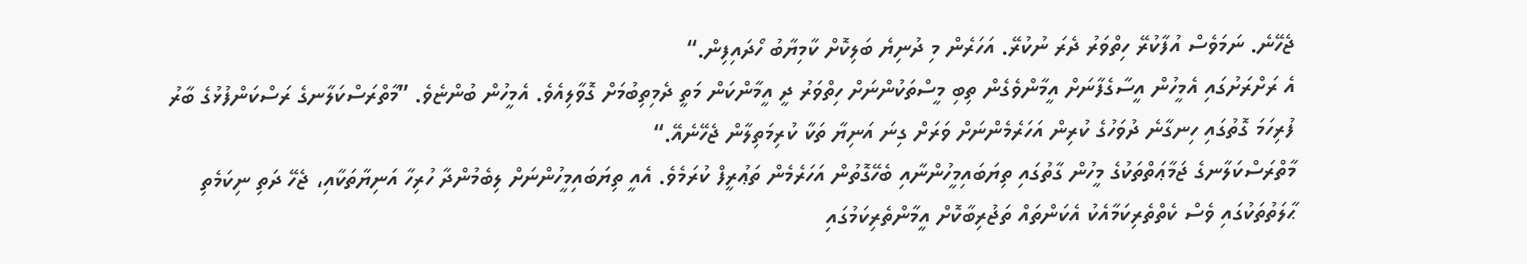ޖެހޭނެ. ނަމަވެސް އުފާކުރޭ ހިތްވަރު ދެރަ ނުކުރޭ. އަހަރެން މި ދުނިޔެ ބަލިކޮށް ކާމިޔާބު ހޯދައިފިން.“
އެ ރަށްރަށުގައި އެމީހުން އީސާގެފާނަށް އީމާންވެގެން ތިބި މީސްތަކުންނަށް ހިތްވަރު ދީ އީމާންކަން މަތީ ދެމިތިބުމަށް ގޮވާލިއެވެ. އެމީހުން ބުންޏެވެ. ”މާތްރަސްކަލާނގެ ރަސްކަންފުޅުގެ ބާރު ފުރިހަމަ ގޮތުގައި ހިނގާނެ ދުވަހުގެ ކުރިން އަހަރެމެންނަށް ވަރަށް ގިނަ އަނިޔާ ތަކާ ކުރިމަތިލާން ޖެހޭނެއޭ.“
މާތްރަސްކަލާނގެ ޖަމާޢަތްތަކުގެ މީހުން ގާތުގައި ތިޔަބައިމީހުންނާއި ބެހޭގޮތުން އަހަރެމެން ތަޢުރީފް ކުރަމެވެ. އެއީ ތިޔަބައިމީހުންނަށް ލިބެމުންދާ ހުރިހާ އަނިޔާތަކާއި، ޖެހޭ ދަތި ނިކަމެތި ޙާލަތުތަކުގައި ވެސް ކެތްތެރިކަމާއެކު އެކަންތައް ތަޖުރިބާކޮށް އީމާންތެރިކަމުގައި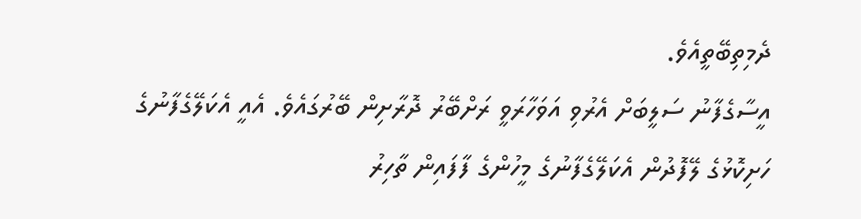ދެމިތިބޭތީއެވެ.
އީސާގެފާނު ސަލީބަށް އެރުވި އަވަހާރަވީ ރަށްބޭރު ދޮރާށިން ބޭރުގައެވެ. އެއީ އެކަލޭގެފާނުގެ ހަށިކޮޅުގެ ލޭފޮދުން އެކަލޭގެފާނުގެ މީހުންގެ ފާފައިން ތާހިރު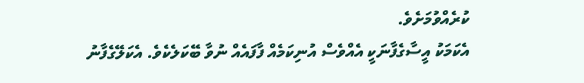ކުރެއްވުމަށެވެ.
އެކަމަކު އީސާގެފާނަކީ އެއްވެސް އުނިކަމެއް ފާފައެއް ނުވާ ބޭކަލެކެވެ. އެކަލޭގެފާނު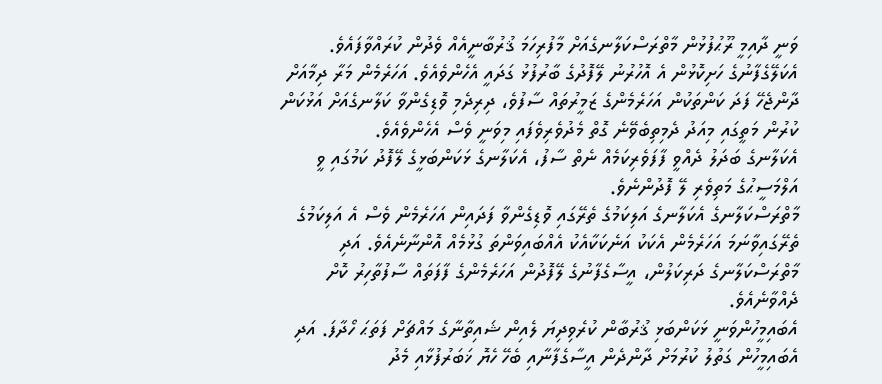ވަނީ ދާއިމީ ރޫޙުފުޅުން މާތްރަސްކަލާނގެއަށް މާފުރިހަމަ ޤުރުބާނީއެއް ވެދުން ކުރައްވާފައެވެ. އެކަލޭގެފާނުގެ ހަށިކޮޅުން އެ އޮހުރުނު ލޭފޮދުގެ ބާރުފުޅު ގަދައީ އެހެންވެއެވެ. އަހަރެމެން މަރާ ދިމާއަށް ދާންޖެހޭ ފަދަ ކަންތަކުން އަހަރެމެންގެ ޒަމީރުތައް ސާފުވެ، ދިރިދެމި ވޮޑިގެންވާ ކަލާނގެއަށް އަޅުކަން ކުރުން މަތީގައި މިއަދު ދެމިތިބެވޭނެ ގޮތް މެދުވެރިވެފައި މިވަނީ ވެސް އެހެންވެއެވެ.
އެކަލާނގެ ބަދަލު ދެއްވީ ފާފަވެރިކަމެއް ނެތް ސާފު، އެކަލާނގެ ޅަކަންބަޅީގެ ލޭފޮދު ކަމުގައި ވީ އަލްމަސީޙުގެ މަތިވެރި ލޭ ފޮދުންނެވެ.
މާތްރަސްކަލާނގެ އެކަލާނގެ އަލިކަމުގެ ތެރޭގައި ވޮޑިގެންވާ ފަދައިން އަހަރެމެން ވެސް އެ އަލިކަމުގެ ތެރޭގައިވާނަމަ އަހަރެމެން އެކަކު އަނެކަކާއެކު އެއްބައިވަންތަ ގުޅުމެއް އޮންނާނެއެވެ. އަދި މާތްރަސްކަލާނގެ ދަރިކަލުން، އީސާގެފާނުގެ ލޭފޮދުން އަހަރެމެންގެ ފާފަތައް ސާފުތާހިރު ކޮށް ދެއްވާނެއެވެ.
އެބައިމީހުންވަނީ ޅަކަންބަޅި ޤުރުބާން ކުރެވިދިޔަ ލެއިން ޝައިތާނާގެ މައްޗަށް ފަތަޙަ ހޯދާފަ. އަދި އެބައިމީހުން ގަތުލު ކުރުމަށް ދާންދެން އީސާގެފާނާއި ބެހޭ ހެޔޮ ޚަބަރުފުޅާއި މެދު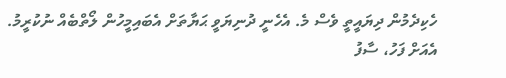ހެކިދެމުން ދިޔައީތީ ވެސް މެ. އެހެނީ ދުނިޔަވީ ޙަޔާތަށް އެބައިމީހުން ލޯތްބެއް ނުކުރީމު.
އެއަށް ފަހު، ސާފު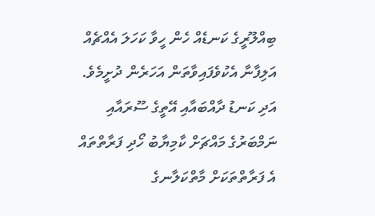ބިއްލޫރީގެ ކަނޑެއް ހެން ހީވާ ކަހަލަ އެއްޗެއް އަލިފާނާ އެކުވެފައިވާތަން އަހަރެން ދުށީމެވެ. އަދި ކަނޑު ދާއްބައާއި އޭތީގެ ސޫރައާއި ނަމްބަރުގެ މައްޗަށް ކާމިޔާބު ހޯދި ފަރާތްތައް އެ ފަރާތްތަކަށް މާތްކަލާނގެ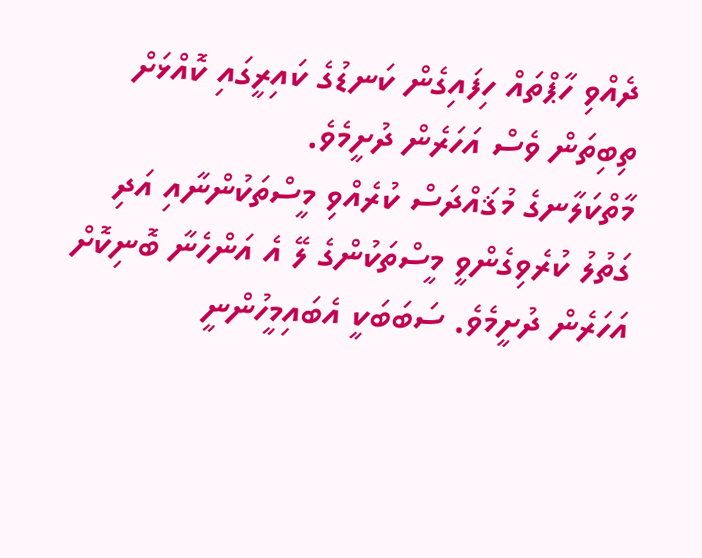ދެއްވި ހާޕްތައް ހިފައިގެން ކަނޑުގެ ކައިރީގައި ކޮއްޅަށް ތިބިތަން ވެސް އަހަރެން ދުށީމެވެ.
މާތްކަލާނގެ މުޤައްދަސް ކުރެއްވި މީސްތަކުންނާއި އަދި ގަތުލު ކުރެވިގެންވީ މީސްތަކުންގެ ލޭ އެ އަންހެނާ ބޮނިކޮށް އަހަރެން ދުށީމެވެ. ސަބަބަކީ އެބައިމީހުންނީ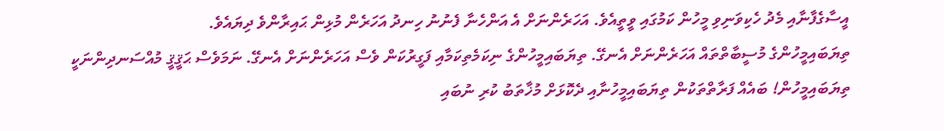އީސާގެފާނާއި މެދު ހެކިވަނިވި މީހުން ކަމުގައި ވީތީއެވެ. އަހަރެންނަށް އެ އަންހެނާ ފެނުނު ހިނދު އަހަރެން މުޅިން ޙައިރާންވެ ދިޔައެވެ.
ތިޔަބައިމީހުންގެ މުސީބާތްތައް އަހަރެންނަށް އެނގޭ. ތިޔަބައިމީހުންގެ ނިކަމެތިކަމާއި ފަގީރުކަން ވެސް އަހަރެންނަށް އެނގޭ. ނަމަވެސް ޙަޤީޤީ މުއްސަނދިންނަކީ ތިޔަބައިމީހުން! ބައެއް ފަރާތްތަކުން ތިޔަބައިމީހުނާއި ދެކޮޅަށް މުޚާތަބު ކުރި ނުބައި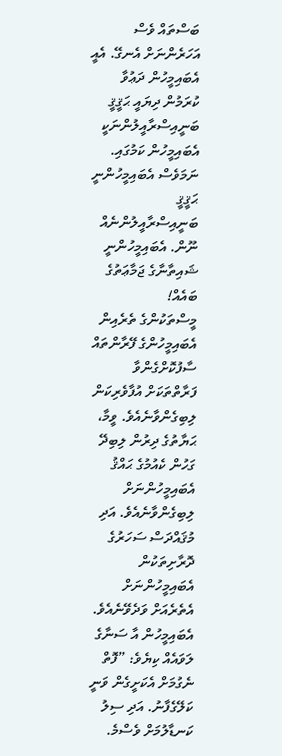ބަސްތައް ވެސް އަހަރެންނަށް އެނގޭ. އެއީ އެބައިމީހުން ދަޢުވާ ކުރަމުން ދިޔައީ ޙަޤީޤީ ބަނީއިސްރާއީލުންނަކީ އެބައިމީހުން ކަމުގައި. ނަމަވެސް އެބައިމީހުންނީ ޙަޤީޤީ ބަނީއިސްރާއީލުންނެއް ނޫން. އެބައިމީހުންނީ ޝައިތާނާގެ ޖަމާޢަތުގެ ބައެއް!
މީސްތަކުންގެ ތެރެއިން އެބައިމީހުންގެ ފޭރާންތައް ސާފުކޮށްގެންވާ ފަރާތްތަކަށް އުފާވެރިކަން ލިބިގެންވާނެއެވެ. ވީމާ، ޙަޔާތުގެ ދިރުން ލިބިދޭ ގަހުން ކެއުމުގެ ޙައްޤު އެބައިމީހުންނަށް ލިބިގެންވާނެއެވެ. އަދި މުޤައްދަސް ސަހަރުގެ ދޮރާށިތަކުން އެބައިމީހުންނަށް އެތެރެއަށް ވަދެވޭނެއެވެ.
އެބައިމީހުން އާ ސަނާގެ ލަވައެއް ކިޔެވެ: ”ފޮތް ނެގުމަށް އެކަށީގެން ވަނީ ކަލޭގެފާނު. އަދި ސިލު ކަނޑާލުމަށް ވެސްމެ.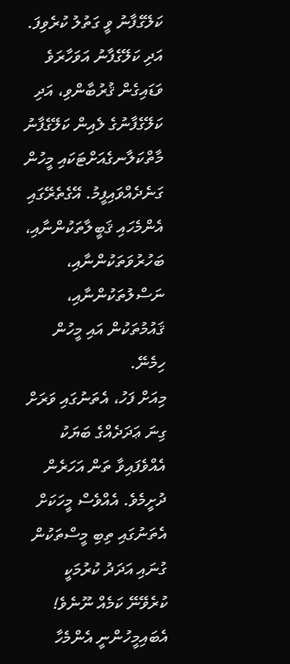ކަލޭގެފާނު ވީ ގަތުލު ކުރެވިފަ. އަދި ކަލޭގެފާނު އަވަހާރަވެ ވަޑައިގެން ޤުރުބާންވި، އަދި ކަލޭގެފާނުގެ ލެއިން ކަލޭގެފާނު މާތްކަލާނގެއަށްޓަކައި މީހުން ގަނެދެއްވައިފީމު. އޭގެތެރޭގައި އެންމެހައި ޤަބީލާތަކުންނާއި، ބަހުރުވަތަކުންނާއި، ނަސްލުތަކުންނާއި، ޤައުމުތަކުން އައި މީހުން ހިމެނޭ.
މިއަށް ފަހު، އެތަނުގައި ވަރަށް ގިނަ ޢަދަދެއްގެ ބަޔަކު އެއްވެފައިވާ ތަން އަހަރެން ދުށީމެވެ. އެއްވެސް މީހަކަށް އެތަނުގައި ތިބި މީސްތަކުން ގުނައި އަދަދު ކުރުމަކީ ކުރެވޭނޭ ކަމެއް ނޫނެވެ! އެބައިމީހުންނީ އެންމެހާ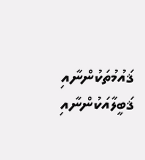ޤައުމުތަކުންނާއި ޤަބީލާއަކުންނާއި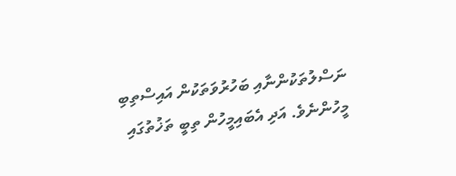ނަސްލުތަކުންނާއި ބަހުރުވަތަކުން އައިސްތިބި މީހުންނެވެ. އަދި އެބައިމީހުން ތިބީ ތަޚުތުގައި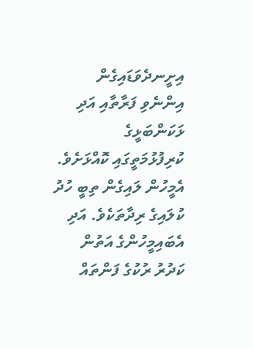އިށީނދެވަޑައިގެން އިންނެވި ފަރާތާއި އަދި ޅަކަންބަޅީގެ ކުރިފުޅުމަތީގައި ކޮއްޅަށެވެ. އެމީހުން ލައިގެން ތިބީ ހުދު ކުލައިގެ ރިދާތަކެވެ. އަދި އެބައިމީހުންގެ އަތުން ކަދުރު ރުކުގެ ފަންތައް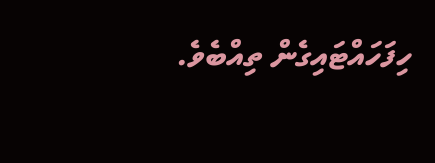ހިފަހައްޓައިގެން ތިއްބެވެ.